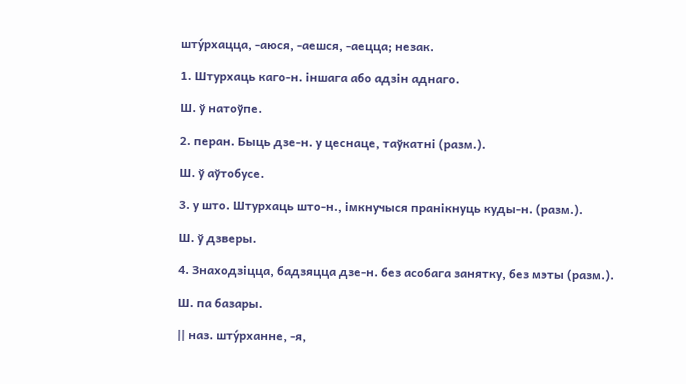шту́рхацца, -аюся, -аешся, -аецца; незак.

1. Штурхаць каго-н. іншага або адзін аднаго.

Ш. ў натоўпе.

2. перан. Быць дзе-н. у цеснаце, таўкатні (разм.).

Ш. ў аўтобусе.

3. у што. Штурхаць што-н., імкнучыся пранікнуць куды-н. (разм.).

Ш. ў дзверы.

4. Знаходзіцца, бадзяцца дзе-н. без асобага занятку, без мэты (разм.).

Ш. па базары.

|| наз. шту́рханне, -я,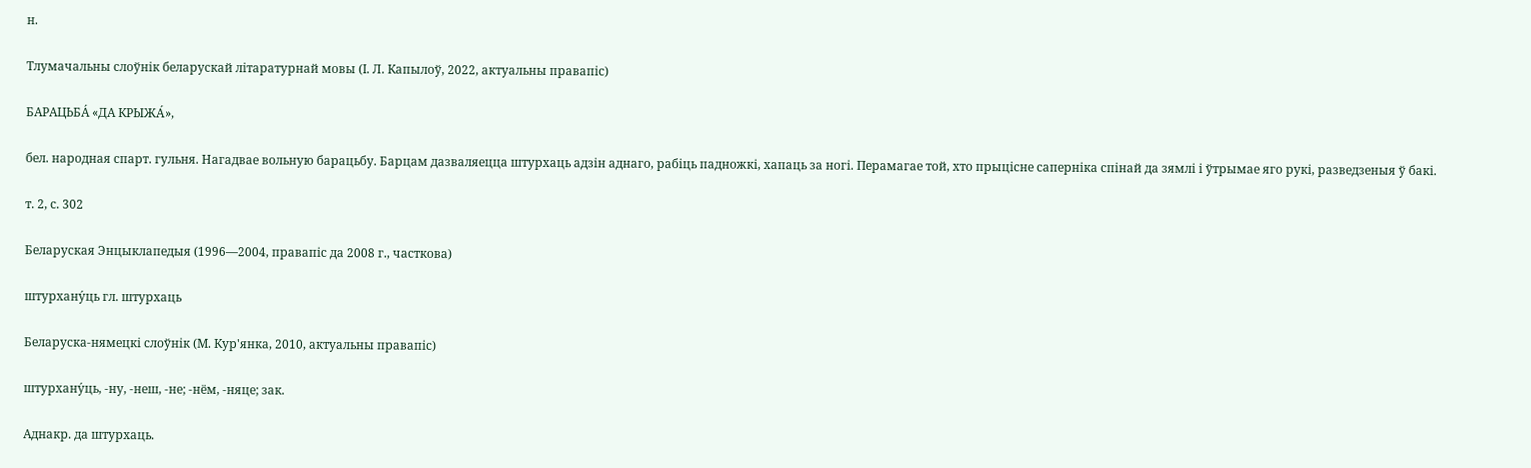н.

Тлумачальны слоўнік беларускай літаратурнай мовы (І. Л. Капылоў, 2022, актуальны правапіс)

БАРАЦЬБА́ «ДА КРЫЖА́»,

бел. народная спарт. гульня. Нагадвае вольную барацьбу. Барцам дазваляецца штурхаць адзін аднаго, рабіць падножкі, хапаць за ногі. Перамагае той, хто прыцісне саперніка спінай да зямлі і ўтрымае яго рукі, разведзеныя ў бакі.

т. 2, с. 302

Беларуская Энцыклапедыя (1996—2004, правапіс да 2008 г., часткова)

штурхану́ць гл. штурхаць

Беларуска-нямецкі слоўнік (М. Кур'янка, 2010, актуальны правапіс)

штурхану́ць, ‑ну, ‑неш, ‑не; ‑нём, ‑няце; зак.

Аднакр. да штурхаць.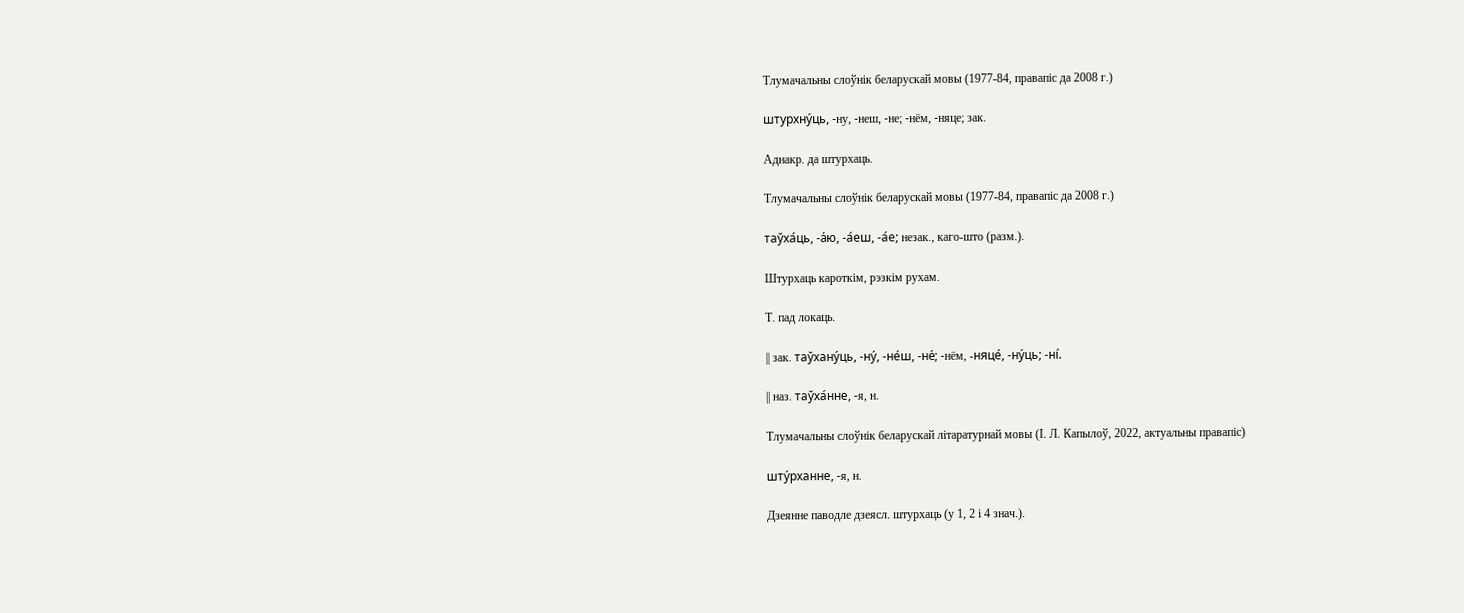Тлумачальны слоўнік беларускай мовы (1977-84, правапіс да 2008 г.)

штурхну́ць, ‑ну, ‑неш, ‑не; ‑нём, ‑няце; зак.

Аднакр. да штурхаць.

Тлумачальны слоўнік беларускай мовы (1977-84, правапіс да 2008 г.)

таўха́ць, -а́ю, -а́еш, -а́е; незак., каго-што (разм.).

Штурхаць кароткім, рэзкім рухам.

Т. пад локаць.

|| зак. таўхану́ць, -ну́, -не́ш, -не́; -нём, -няце́, -ну́ць; -ні́.

|| наз. таўха́нне, -я, н.

Тлумачальны слоўнік беларускай літаратурнай мовы (І. Л. Капылоў, 2022, актуальны правапіс)

шту́рханне, ‑я, н.

Дзеянне паводле дзеясл. штурхаць (у 1, 2 і 4 знач.).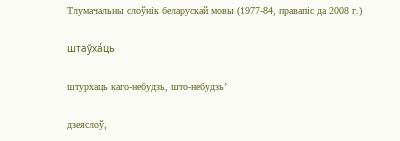Тлумачальны слоўнік беларускай мовы (1977-84, правапіс да 2008 г.)

штаўха́ць

штурхаць каго-небудзь, што-небудзь’

дзеяслоў,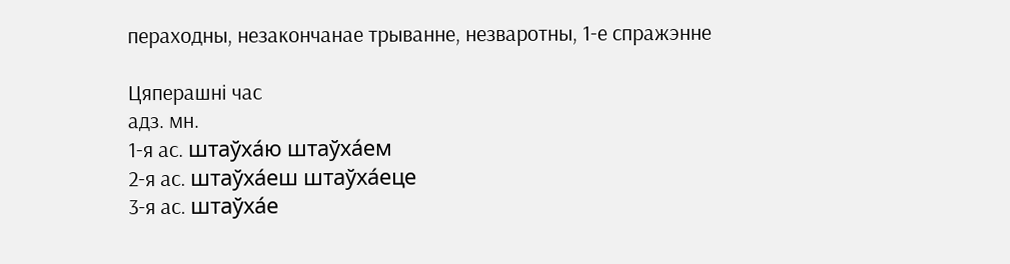пераходны, незакончанае трыванне, незваротны, 1-е спражэнне

Цяперашні час
адз. мн.
1-я ас. штаўха́ю штаўха́ем
2-я ас. штаўха́еш штаўха́еце
3-я ас. штаўха́е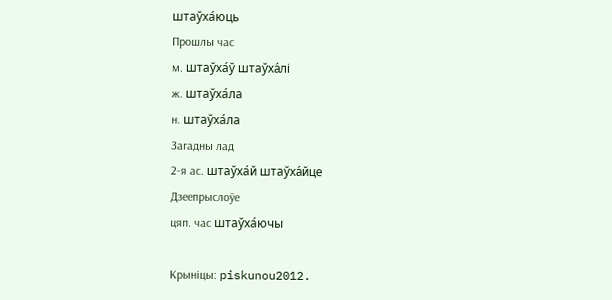штаўха́юць
Прошлы час
м. штаўха́ў штаўха́лі
ж. штаўха́ла
н. штаўха́ла
Загадны лад
2-я ас. штаўха́й штаўха́йце
Дзеепрыслоўе
цяп. час штаўха́ючы

Крыніцы: piskunou2012.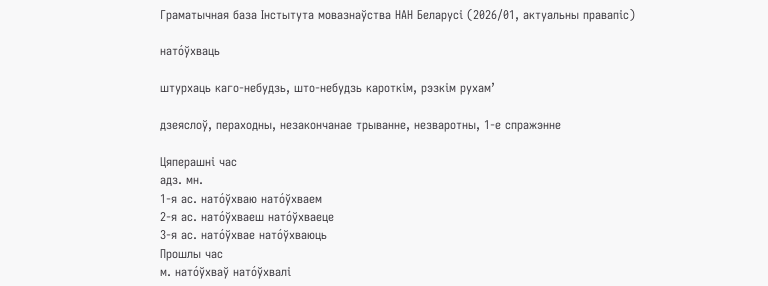Граматычная база Інстытута мовазнаўства НАН Беларусі (2026/01, актуальны правапіс)

нато́ўхваць

штурхаць каго-небудзь, што-небудзь кароткім, рэзкім рухам’

дзеяслоў, пераходны, незакончанае трыванне, незваротны, 1-е спражэнне

Цяперашні час
адз. мн.
1-я ас. нато́ўхваю нато́ўхваем
2-я ас. нато́ўхваеш нато́ўхваеце
3-я ас. нато́ўхвае нато́ўхваюць
Прошлы час
м. нато́ўхваў нато́ўхвалі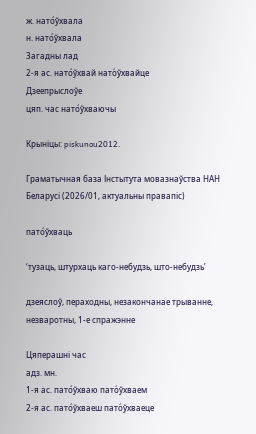ж. нато́ўхвала
н. нато́ўхвала
Загадны лад
2-я ас. нато́ўхвай нато́ўхвайце
Дзеепрыслоўе
цяп. час нато́ўхваючы

Крыніцы: piskunou2012.

Граматычная база Інстытута мовазнаўства НАН Беларусі (2026/01, актуальны правапіс)

пато́ўхваць

‘тузаць, штурхаць каго-небудзь, што-небудзь’

дзеяслоў, пераходны, незакончанае трыванне, незваротны, 1-е спражэнне

Цяперашні час
адз. мн.
1-я ас. пато́ўхваю пато́ўхваем
2-я ас. пато́ўхваеш пато́ўхваеце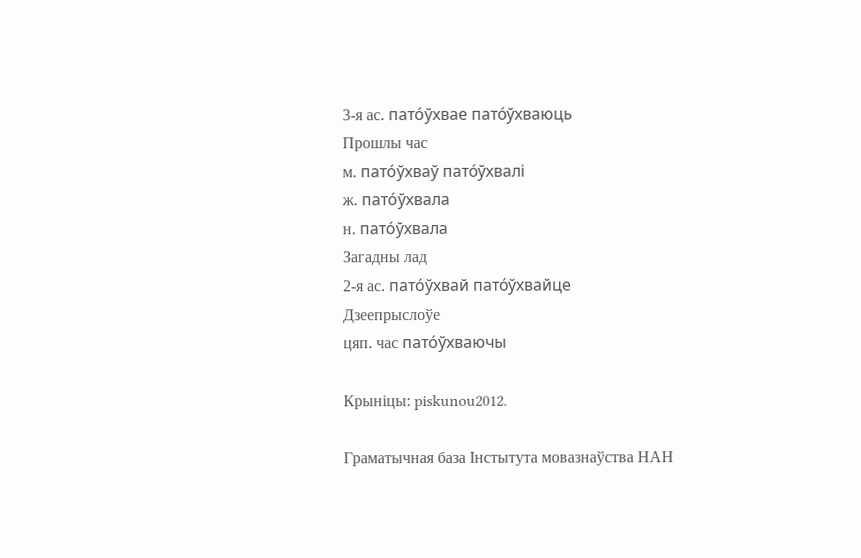3-я ас. пато́ўхвае пато́ўхваюць
Прошлы час
м. пато́ўхваў пато́ўхвалі
ж. пато́ўхвала
н. пато́ўхвала
Загадны лад
2-я ас. пато́ўхвай пато́ўхвайце
Дзеепрыслоўе
цяп. час пато́ўхваючы

Крыніцы: piskunou2012.

Граматычная база Інстытута мовазнаўства НАН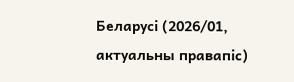Беларусі (2026/01, актуальны правапіс)